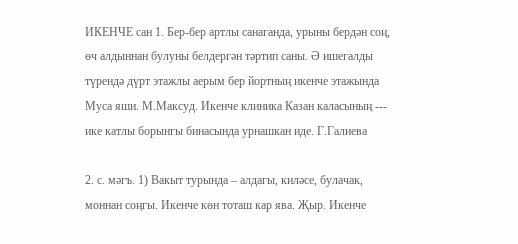ИКЕНЧЕ сан 1. Бер-бер артлы санаганда, урыны бердән соң, өч алдыннан булуны белдергән тәртип саны. Ә ишегалды түрендә дүрт этажлы аерым бер йортның икенче этажында Муса яши. М.Максуд. Икенче клиника Казан каласының --- ике катлы борынгы бинасында урнашкан иде. Г.Галиева

2. с. мәгъ. 1) Вакыт турында – алдагы, киләсе, булачак, моннан соңгы. Икенче көн тоташ кар ява. Җыр. Икенче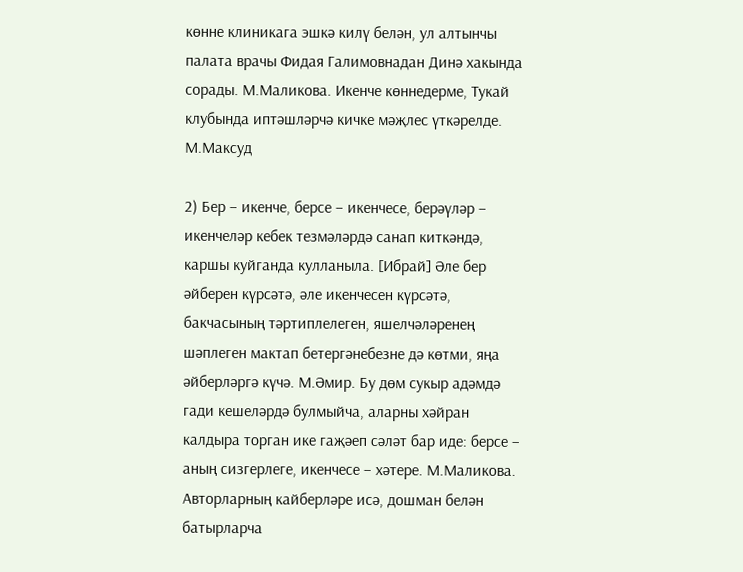көнне клиникага эшкә килү белән, ул алтынчы палата врачы Фидая Галимовнадан Динә хакында сорады. М.Маликова. Икенче көннедерме, Тукай клубында иптәшләрчә кичке мәҗлес үткәрелде. М.Максуд

2) Бер – икенче, берсе – икенчесе, берәүләр – икенчеләр кебек тезмәләрдә санап киткәндә, каршы куйганда кулланыла. [Ибрай] Әле бер әйберен күрсәтә, әле икенчесен күрсәтә, бакчасының тәртиплелеген, яшелчәләренең шәплеген мактап бетергәнебезне дә көтми, яңа әйберләргә күчә. М.Әмир. Бу дөм сукыр адәмдә гади кешеләрдә булмыйча, аларны хәйран калдыра торган ике гаҗәеп сәләт бар иде: берсе – аның сизгерлеге, икенчесе – хәтере. М.Маликова. Авторларның кайберләре исә, дошман белән батырларча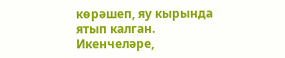көрәшеп, яу кырында ятып калган. Икенчеләре,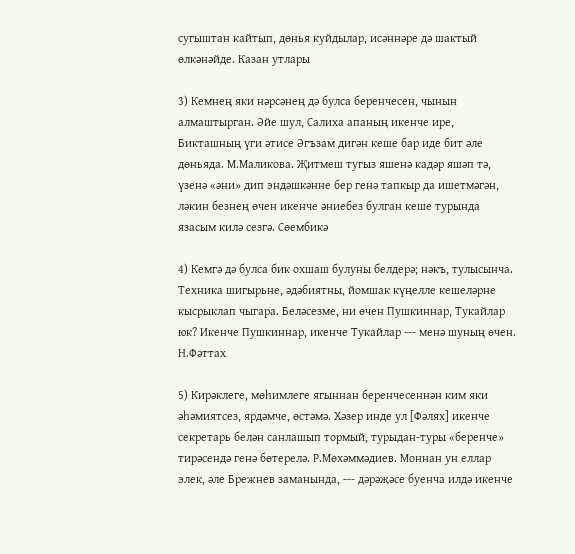сугыштан кайтып, дөнья куйдылар, исәннәре дә шактый өлкәнәйде. Казан утлары

3) Кемнең яки нәрсәнең дә булса беренчесен, чынын алмаштырган. Әйе шул, Салиха апаның икенче ире, Бикташның үги әтисе Әгъзам дигән кеше бар иде бит әле дөньяда. М.Маликова. Җитмеш тугыз яшенә кадәр яшәп тә, үзенә «әни» дип эндәшкәнне бер генә тапкыр да ишетмәгән, ләкин безнең өчен икенче әниебез булган кеше турында язасым килә сезгә. Сөембикә

4) Кемгә дә булса бик охшаш булуны белдерә; нәкъ, тулысынча. Техника шигырьне, әдәбиятны, йомшак күңелле кешеләрне кысрыклап чыгара. Беләсезме, ни өчен Пушкиннар, Тукайлар юк? Икенче Пушкиннар, икенче Тукайлар --- менә шуның өчен. Н.Фәттах

5) Кирәклеге, мөһимлеге ягыннан беренчесеннән ким яки әһәмиятсез, ярдәмче, өстәмә. Хәзер инде ул [Фәлях] икенче секретарь белән санлашып тормый, турыдан-туры «беренче» тирәсендә генә бөтерелә. Р.Мөхәммәдиев. Моннан ун еллар элек, әле Брежнев заманында, --- дәрәҗәсе буенча илдә икенче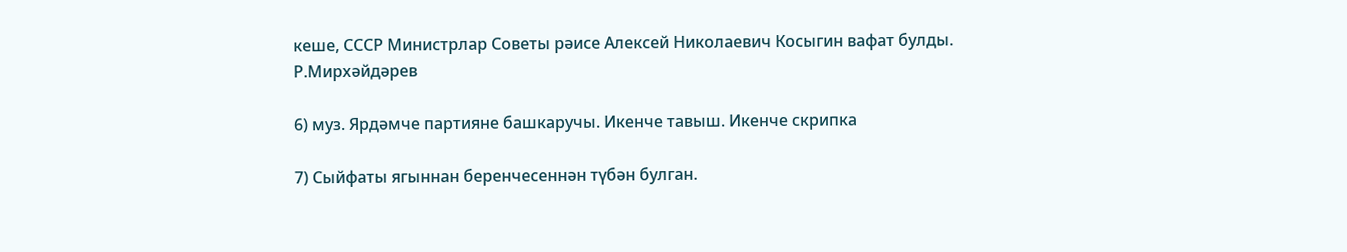кеше, СССР Министрлар Советы рәисе Алексей Николаевич Косыгин вафат булды. Р.Мирхәйдәрев

6) муз. Ярдәмче партияне башкаручы. Икенче тавыш. Икенче скрипка

7) Сыйфаты ягыннан беренчесеннән түбән булган.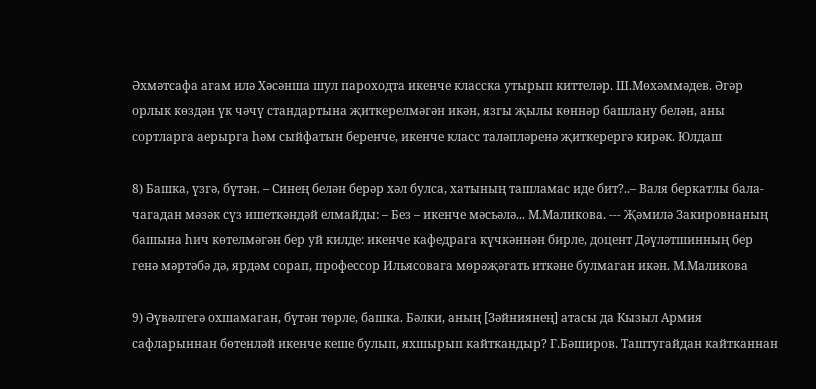Әхмәтсафа агам илә Хәсәнша шул пароходта икенче класска утырып киттеләр. Ш.Мөхәммәдев. Әгәр орлык көздән үк чәчү стандартына җиткерелмәгән икән, язгы җылы көннәр башлану белән, аны сортларга аерырга һәм сыйфатын беренче, икенче класс таләпләренә җиткерергә кирәк. Юлдаш

8) Башка, үзгә, бүтән. – Синең белән берәр хәл булса, хатының ташламас иде бит?..– Валя беркатлы бала-чагадан мәзәк сүз ишеткәндәй елмайды: – Без – икенче мәсьәлә... М.Маликова. --- Җәмилә Закировнаның башына һич көтелмәгән бер уй килде: икенче кафедрага күчкәннән бирле, доцент Дәүләтшинның бер генә мәртәбә дә, ярдәм сорап, профессор Ильясовага мөрәҗәгать иткәне булмаган икән. М.Маликова

9) Әүвәлгегә охшамаган, бүтән төрле, башка. Бәлки, аның [Зәйниянең] атасы да Кызыл Армия сафларыннан бөтенләй икенче кеше булып, яхшырып кайткандыр? Г.Бәширов. Таштугайдан кайтканнан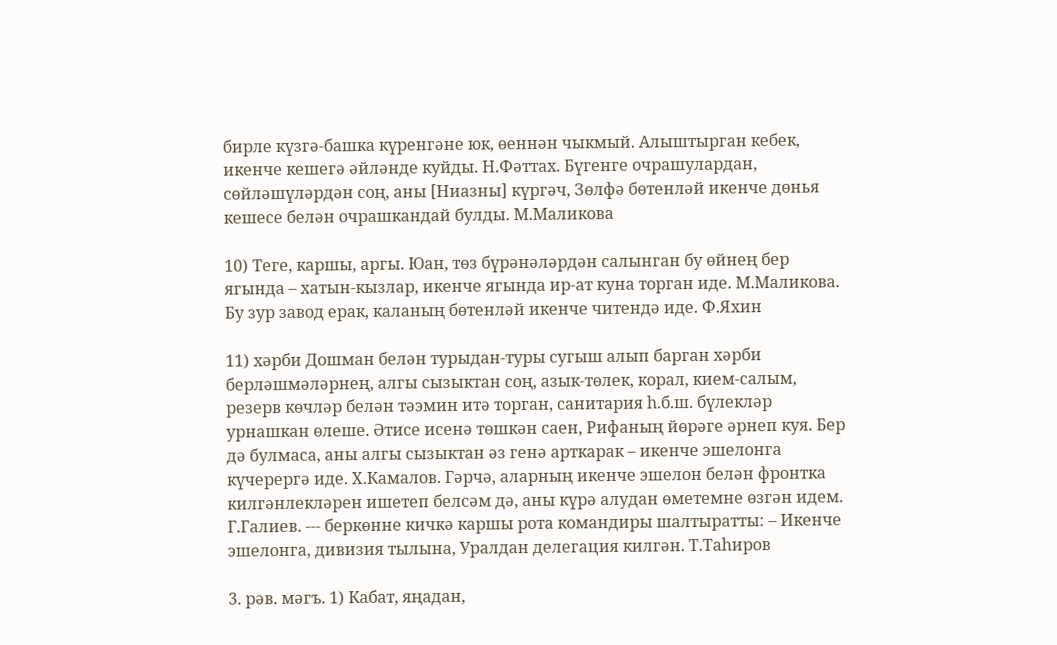бирле күзгә-башка күренгәне юк, өеннән чыкмый. Алыштырган кебек, икенче кешегә әйләнде куйды. Н.Фәттах. Бүгенге очрашулардан, сөйләшүләрдән соң, аны [Ниазны] күргәч, Зөлфә бөтенләй икенче дөнья кешесе белән очрашкандай булды. М.Маликова

10) Теге, каршы, аргы. Юан, төз бүрәнәләрдән салынган бу өйнең бер ягында – хатын-кызлар, икенче ягында ир-ат куна торган иде. М.Маликова. Бу зур завод ерак, каланың бөтенләй икенче читендә иде. Ф.Яхин

11) хәрби Дошман белән турыдан-туры сугыш алып барган хәрби берләшмәләрнең, алгы сызыктан соң, азык-төлек, корал, кием-салым, резерв көчләр белән тәэмин итә торган, санитария һ.б.ш. бүлекләр урнашкан өлеше. Әтисе исенә төшкән саен, Рифаның йөрәге әрнеп куя. Бер дә булмаса, аны алгы сызыктан әз генә арткарак – икенче эшелонга күчерергә иде. Х.Камалов. Гәрчә, аларның икенче эшелон белән фронтка килгәнлекләрен ишетеп белсәм дә, аны күрә алудан өметемне өзгән идем. Г.Галиев. --- беркөнне кичкә каршы рота командиры шалтыратты: – Икенче эшелонга, дивизия тылына, Уралдан делегация килгән. Т.Таһиров

3. рәв. мәгъ. 1) Кабат, яңадан,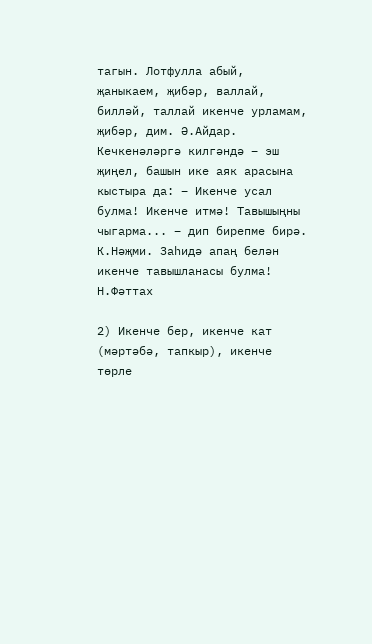тагын. Лотфулла абый, җаныкаем, җибәр, валлай, билләй, таллай икенче урламам, җибәр, дим. Ә.Айдар. Кечкенәләргә килгәндә – эш җиңел, башын ике аяк арасына кыстыра да: – Икенче усал булма! Икенче итмә! Тавышыңны чыгарма... – дип бирепме бирә. К.Нәҗми. Заһидә апаң белән икенче тавышланасы булма! Н.Фәттах

2) Икенче бер, икенче кат (мәртәбә, тапкыр), икенче төрле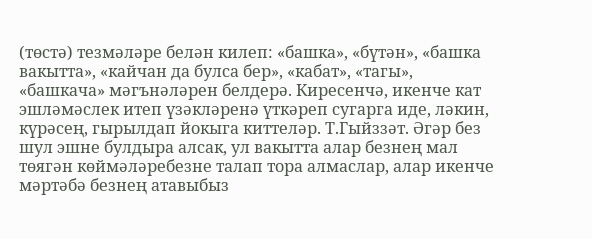(төстә) тезмәләре белән килеп: «башка», «бүтән», «башка вакытта», «кайчан да булса бер», «кабат», «тагы», «башкача» мәгънәләрен белдерә. Киресенчә, икенче кат эшләмәслек итеп үзәкләренә үткәреп сугарга иде, ләкин, күрәсең, гырылдап йокыга киттеләр. Т.Гыйззәт. Әгәр без шул эшне булдыра алсак, ул вакытта алар безнең мал төягән көймәләребезне талап тора алмаслар, алар икенче мәртәбә безнең атавыбыз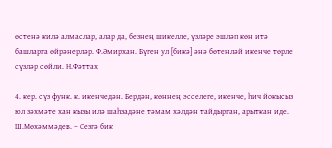өстенә килә алмаслар, алар да, безнең шикелле, үзләре эшләп көн итә башларга өйрәнерләр. Ф.Әмирхан. Бүген ул [бикә] әнә бөтенләй икенче төрле сүзләр сөйли. Н.Фәттах

4. кер. сүз функ. к. икенчедән. Бердән, көннең эсселеге, икенче, һич йокысыз юл зәхмәте хан кызы илә шаһзадәне тәмам хәлдән тайдырган, арыткан иде. Ш.Мөхәммәдев. – Сезгә бик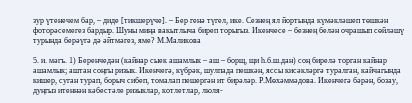зур үтенечем бар, – диде [тикшерүче]. – Бер генә түгел, ике. Сезнең ял йортында күмәкләшеп төшкән фоторәсемегез бардыр. Шуны миңа вакытлыча биреп торыгыз. Икенчесе – безнең белән очрашып сөйләшү турында берәүгә дә әйтмәгез, яме? М.Маликова

5. и. мәгъ. 1) Беренчедән (кайнар сыек ашамлык – аш – борщ, щи һ.б.ш.дан) соң бирелә торган кайнар ашамлык; аштан соңгы ризык. Икенчегә, күбрәк, шулпада пешкән, яссы кисәкләргә туралган, кайчагында кишер, суган турап, борыч сибеп, томалап пешергән ит бирәләр. Р.Мөхәммәдова. Икенчегә бәрән, бозау, дуңгыз итеннән кәбестәле ризыклар, котлетлар, люля-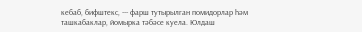кебаб, бифштекс, --- фарш тутырылган помидорлар һәм ташкабаклар, йомырка тәбәсе куела. Юлдаш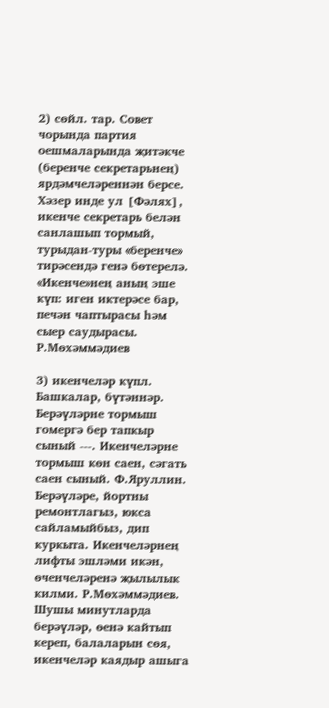2) сөйл. тар. Совет чорында партия оешмаларында җитәкче (беренче секретарьнең) ярдәмчеләреннән берсе. Хәзер инде ул [Фәлях], икенче секретарь белән санлашып тормый, турыдан-туры «беренче» тирәсендә генә бөтерелә. «Икенче»нең аның эше күп: иген иктерәсе бар, печән чаптырасы һәм сыер саудырасы. Р.Мөхәммәдиев

3) икенчеләр күпл. Башкалар, бүтәннәр. Берәүләрне тормыш гомергә бер тапкыр сыный ---. Икенчеләрне тормыш көн саен, сәгать саен сыный. Ф.Яруллин. Берәүләре, йортны ремонтлагыз, юкса сайламыйбыз, дип куркыта. Икенчеләрнең лифты эшләми икән, өченчеләренә җылылык килми. Р.Мөхәммәдиев. Шушы минутларда берәүләр, өенә кайтып кереп, балаларын сөя, икенчеләр каядыр ашыга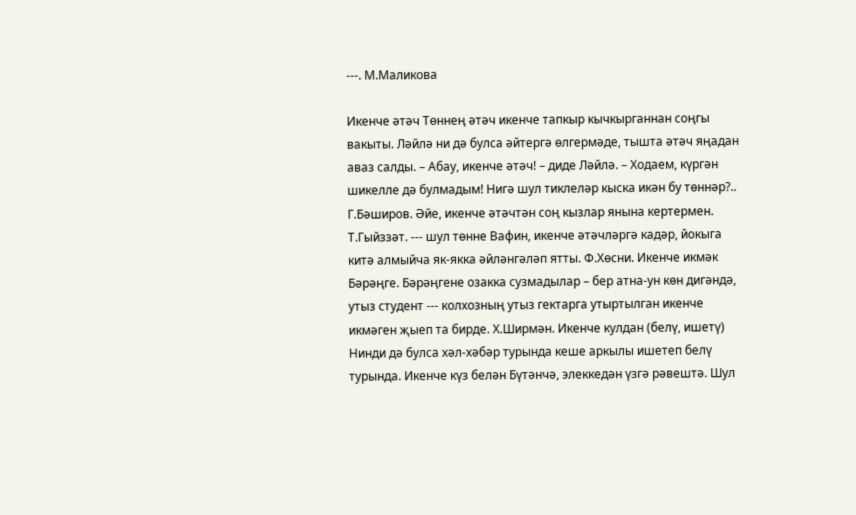---. М.Маликова

Икенче әтәч Төннең әтәч икенче тапкыр кычкырганнан соңгы вакыты. Ләйлә ни дә булса әйтергә өлгермәде, тышта әтәч яңадан аваз салды. – Абау, икенче әтәч! – диде Ләйлә. – Ходаем, күргән шикелле дә булмадым! Нигә шул тиклеләр кыска икән бу төннәр?.. Г.Бәширов. Әйе, икенче әтәчтән соң кызлар янына кертермен. Т.Гыйззәт. --- шул төнне Вафин, икенче әтәчләргә кадәр, йокыга китә алмыйча як-якка әйләнгәләп ятты. Ф.Хөсни. Икенче икмәк Бәрәңге. Бәрәңгене озакка сузмадылар – бер атна-ун көн дигәндә, утыз студент --- колхозның утыз гектарга утыртылган икенче икмәген җыеп та бирде. Х.Ширмән. Икенче кулдан (белү, ишетү) Нинди дә булса хәл-хәбәр турында кеше аркылы ишетеп белү турында. Икенче күз белән Бүтәнчә, элеккедән үзгә рәвештә. Шул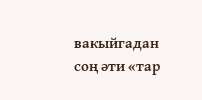вакыйгадан соң әти «тар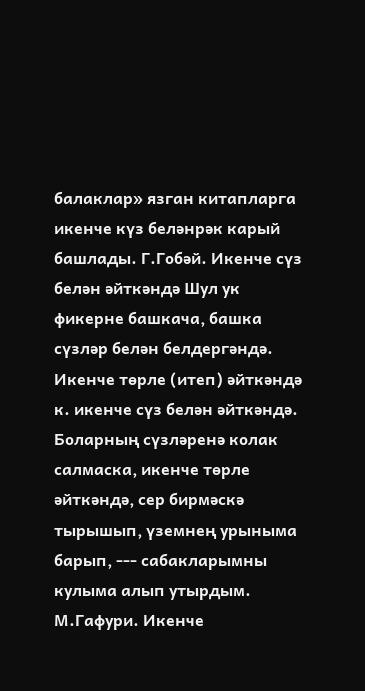балаклар» язган китапларга икенче күз беләнрәк карый башлады. Г.Гобәй. Икенче сүз белән әйткәндә Шул ук фикерне башкача, башка сүзләр белән белдергәндә. Икенче төрле (итеп) әйткәндә к. икенче сүз белән әйткәндә. Боларның сүзләренә колак салмаска, икенче төрле әйткәндә, сер бирмәскә тырышып, үземнең урыныма барып, --- сабакларымны кулыма алып утырдым. М.Гафури. Икенче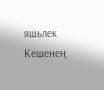яшьлек Кешенең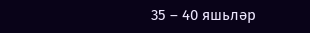35 – 40 яшьләр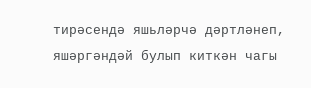тирәсендә яшьләрчә дәртләнеп, яшәргәндәй булып киткән чагы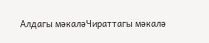Алдагы мәкаләЧираттагы мәкалә